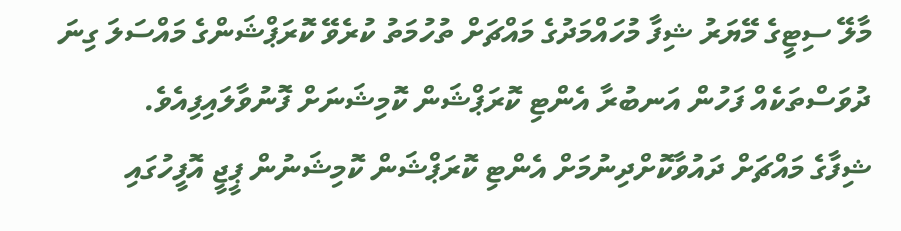މާލޭ ސިޓީގެ މޭޔަރު ޝިފާ މުހައްމަދުގެ މައްޗަށް ތުހުމަތު ކުރެވޭ ކޮރަޕްޝަންގެ މައްސަލަ ގިނަ ދުވަސްތަކެއް ފަހުން އަނބުރާ އެންޓި ކޮރަޕްޝަން ކޮމިޝަނަށް ފޮނުވާލައިފިއެވެ.
ޝިފާގެ މައްޗަށް ދައުވާކޮށްދިނުމަށް އެންޓި ކޮރަޕްޝަން ކޮމިޝަނުން ޕީޖީ އޮފީހުގައި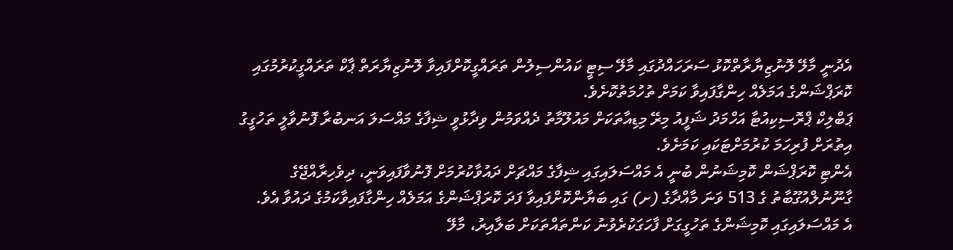އެދުނީ މާލޭ ލޮނުޒިޔާރާތްކޮޅު ސަރަހައްދުގައި މާލޭ ސިޓީ ކައުންސިލުން ތަރައްގީކޮށްފައިވާ ލޮނުޒިޔާރަތް ޕާކް ތަރައްގީކުރުމުގައި ކޮރަޕްޝަންގެ އަމަލެއް ހިންގާފައިވާ ކަމަށް ތުހުމަތުކޮށެވެ.
ޕަބްލިކް ޕްރޮސިކިއުޓާ އަހްމަދު ޝަފީއު މިރޭ މިޑިއާތަކަށް މައުލޫމާތު ދެއްވަމުން ވިދާޅުވީ ޝިފާގެ މައްސަލަ އަނބުރާ ފޮނުވާލީ ތަހުގީގު އިތުރަށް ފުރިހަމަ ކުރުމަށްޓަކައި ކަމަށެވެ.
އެންޓި ކޮރަޕްޝަން ކޮމިޝަނުން ބުނީ އެ މައްސަލައިގައި ޝިފާގެ މައްޗަށް ދައުވާކުރުމަށް ފޮނުވާފައިވަނީ، ދިވެހިރާއްޖޭގެ ގާނޫނުލްއުގޫބާތު ގެ 513 ވަނަ މާއްދާގެ (ށ) ގައި ބަޔާންކޮށްފައިވާ ފަދަ ކޮރަޕްޝަންގެ އަމަލެއް ހިންގާފައިވާކަމުގެ ދައުވާ އެވެ.
އެ މައްސަލައިގައި ކޮމިޝަންގެ ތަހުގީގަށް ފާހަގަކުރެވުނު ކަންތައްތަކަށް ބަލާއިރު، މާލޭ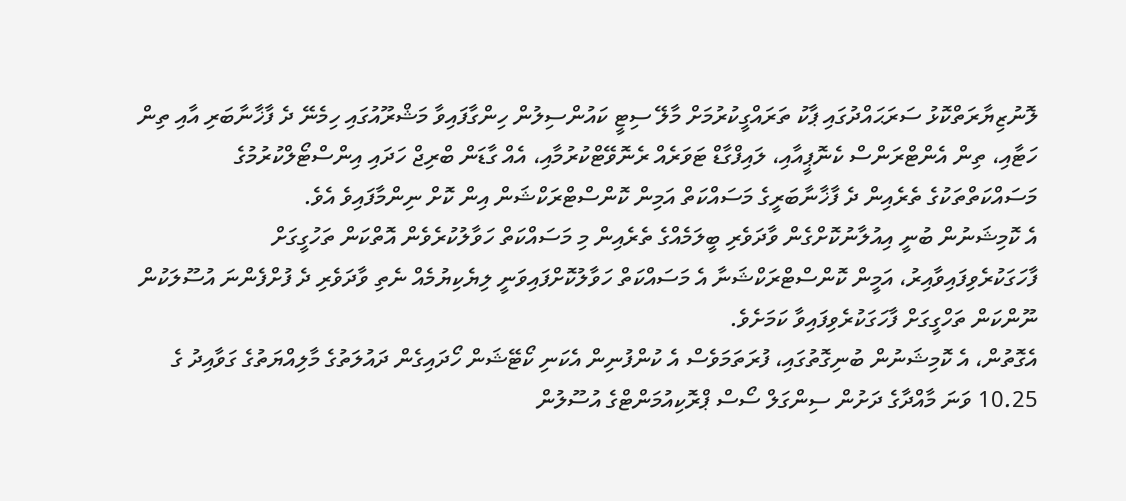ލޮނުޒިޔާރަތްކޮޅު ސަރަޙައްދުގައި ޕާކު ތަރައްގީކުރުމަށް މާލޭ ސިޓީ ކައުންސިލުން ހިންގާފައިވާ މަޝްރޫއުގައި ހިމެނޭ ދެ ފާޚާނާބަރި އާއި ތިން ހަޓާއި، ތިން އެންޓްރަންސް ކެނޮޕީއާއި، ލައިފްގާޑް ޓަވަރެއް ރެނޮވޭޓްކުރުމާއި، އެއް ގާޑަން ބްރިޖް ހަދައި އިންސްޓޯލްކުރުމުގެ މަސައްކަތްތަކުގެ ތެރެއިން ދެ ފާޚާނާބަރީގެ މަސައްކަތް އަމިން ކޮންސްޓްރަކްޝަން އިން ކޮށް ނިންމާފައިވެ އެވެ.
އެ ކޮމިޝަނުން ބުނީ އިއުލާނުކޮށްގެން ވާދަވެރި ބީލަމެއްގެ ތެރެއިން މި މަސައްކަތް ހަވާލުކުރެވެން އޮތްކަން ތަހުގީގަށް ފާހަގަކުރެވިފައިވާއިރު، އަމީން ކޮންސްޓްރަކްޝަނާ އެ މަސައްކަތް ހަވާލުކޮށްފައިވަނީ ލިޔެކިޔުމެއް ނެތި ވާދަވެރި ދެ ފުށްފެންނަ އުސޫލަކުން ނޫންކަން ތަހްގީގަށް ފާހަގަކުރެވިފައިވާ ކަމަށެވެ.
އެގޮތުން، އެ ކޮމިޝަނުން ބުނިގޮތުގައި، ފުރަތަމަވެސް އެ ކުންފުނިން އެކަނި ކޯޓޭޝަން ހޯދައިގެން ދައުލަތުގެ މާލިއްޔަތުގެ ގަވާއިދު ގެ 10.25 ވަނަ މާއްދާގެ ދަށުން ސިންގަލް ސޯސް ޕްރޮކިއުމަންޓްގެ އުސޫލުން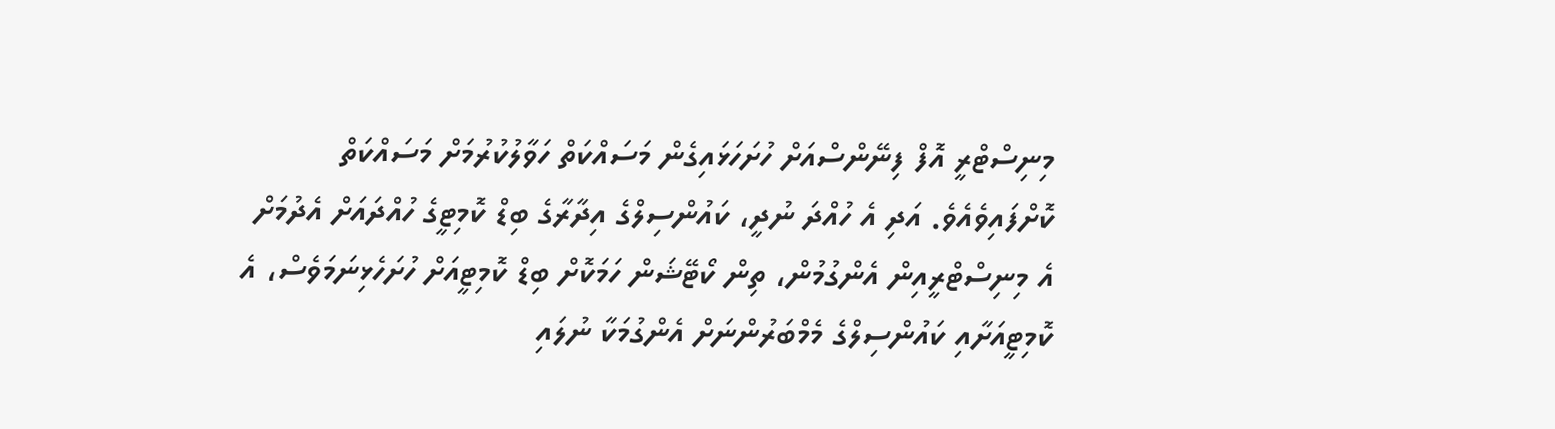މިނިސްޓްރީ އޮފް ފިނޭންސްއަށް ހުށަހަޅައިގެން މަސައްކަތް ހަވާލުކުރުމަށް މަސައްކަތް ކޮށްފައިވެއެވެ. އަދި އެ ހުއްދަ ނުދީ، ކައުންސިލްގެ އިދާރާގެ ބިޑް ކޮމިޓީގެ ހުއްދައަށް އެދުމަށް އެ މިނިސްޓްރީއިން އެންގުމުން، ތިން ކޯޓޭޝަން ހަމަކޮށް ބިޑް ކޮމިޓީއަށް ހުށަހެޅިނަމަވެސް، އެ ކޮމިޓީއަށާއި ކައުންސިލްގެ މެމްބަރުންނަށް އެންގުމަކާ ނުލައި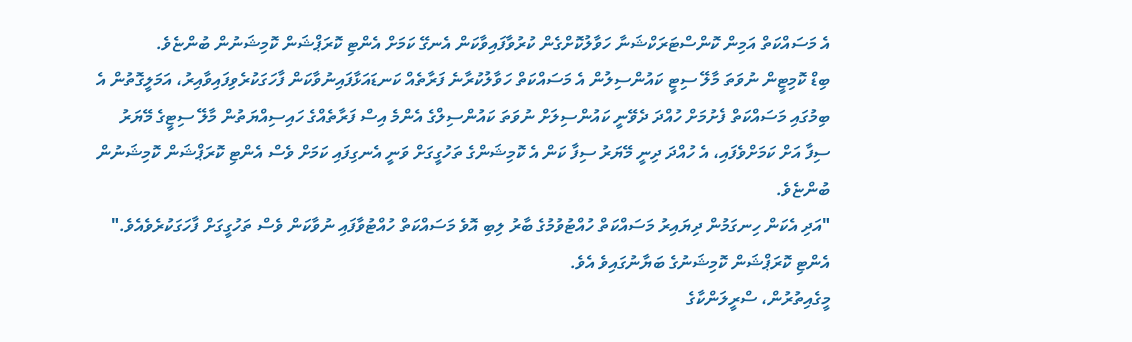އެ މަސައްކަތް އަމިން ކޮންސްޓަރަކްޝަނާ ހަވާލުކޮށްގެން ކުރުވާފައިވާކަން އެނގޭ ކަމަށް އެންޓި ކޮރަޕްޝަން ކޮމިޝަނުން ބުންޏެވެ.
ބިޑް ކޮމިޓީން ނުވަތަ މާލޭ ސިޓީ ކައުންސިލުން އެ މަސައްކަތް ހަވާލުކުރާނެ ފަރާތެއް ކަނޑައަޅާފައިނުވާކަން ފާހަގަކުރެވިފައިވާއިރު، އަމަލީގޮތުން އެ ބިމުގައި މަސައްކަތް ފެށުމަށް ހުއްދަ ދެވޭނީ ކައުންސިލަށް ނުވަތަ ކައުންސިލްގެ އެންމެ އިސް ފަރާތެއްގެ ހައިސިއްޔަތުން މާލޭ ސިޓީގެ މޭޔަރު ސިފާ އަށް ކަމަށްވެފައި، އެ ހުއްދަ ދިނީ މޭޔަރު ސިފާ ކަން އެ ކޮމިޝަންގެ ތަހުގީގަށް ވަނީ އެނގިފައި ކަމަށް ވެސް އެންޓި ކޮރަޕްޝަން ކޮމިޝަނުން ބުންޏެވެ.
"އަދި އެކަން ހިނގަމުން ދިޔައިރު މަސައްކަތް ހުއްޓުވުމުގެ ބާރު ލިބި އޮވެ މަސައްކަތް ހުއްޓުވާފައި ނުވާކަން ވެސް ތަހުގީގަށް ފާހަގަކުރެވެއެވެ." އެންޓި ކޮރަޕްޝަން ކޮމިޝަނުގެ ބަޔާނުގައިވެ އެވެ.
މީގެއިތުރުން، ސްރީލަންކާގެ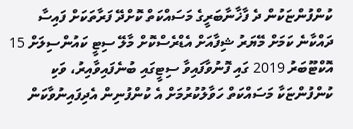ކުންފުންޏަކުން ދެ ފާޚާނާބަރީގެ މަސައްކަތް ކޮށްދޭ ފަރާތަކަށް ފައިސާ ދައްކާނެ ކަމަށް މޭޔަރު ޝިފާއަށް އެޑްރެސްކޮށް މާލޭ ސިޓީ ކައުންސިލަށް 15 އޮކްޓޫބަރު 2019 ގައި ފޮނުވާފައިވާ ސިޓީގައި ބުނެފައިވާއިރު، ވަކި ކުންފުންޏަކާ މަސައްކަތް ހަވާލުކުރުމަށް އެ ކުންފުނިން އެދިފައިނުވާކަން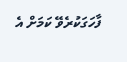ފާހަގަކުރެވޭ ކަމަށް އެ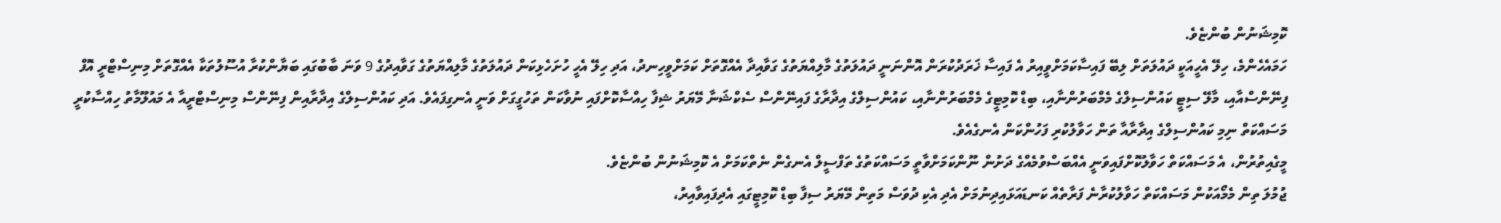ކޮމިޝަނުން ބުންޏެވެ.
ހަމައެހެންމެ، ހިލޭ އެހީއަކީ ދައުލަތަށް ލިބޭ ފައިސާކަމަށްވީއިރު އެ ފައިސާ ޚަރަދުކުރަން އޮންނަނީ ދައުލަތުގެ މާލިއްޔަތުގެ ގަވާއިދާ އެއްގޮތަށް ކަމަށްވީހިނދު، އަދި ހިލޭ އެހީ ހުށަހެޅިކަން ދައުލަތުގެ މާލިއްޔަތުގެ ގަވާއިދުގެ 9 ވަނަ ބާބުގައި ބަޔާންކުރާ އުސޫލުތަކާ އެއްގޮތަށް މިނިސްޓްރީ އޮފް ފިނޭންސްއާއި، މާލޭ ސިޓީ ކައުންސިލްގެ މެމްބަރުންނާއި، ބިޑް ކޮމިޓީގެ މެމްބަރުންނާއި، ކައުންސިލްގެ އިދާރާގެ ފައިނޭންސް ސެކްޝަނާ މޭޔަރު ޝިފާ ހިއްސާކޮށްފައި ނުވާކަން ތަހުގީގަށް ވަނީ އެނގިފައެވެ. އަދި ކައުންސިލްގެ އިދާރާއިން ފިނޭންސް މިނިސްޓްރީއާ އެ މައުލޫމާތު ހިއްސާކުރީ މަސައްކަތް ނިމި ކައުންސިލްގެ އިދާރާއާ ތަން ހަވާލުކުރި ފަހުންކަން އެނގެއެވެ.
މީގެއިތުރުން، އެ މަސައްކަތް ހަވާލުކޮށްފައިވަނީ އެއްބަސްވުމެއްގެ ދަށުން ނޫންކަމަށްވާތީ މަސައްކަތުގެ ތަފްސީލް އެނގެން ނެތްކަމަށް އެ ކޮމިޝަނުން ބުންޏެވެ.
ޖުމުލަ ތިން މެމޯއަކުން މަސައްކަތް ހަވާލުކުރާނެ ފަރާތެއް ކަނޑައަޅައިދިނުމަށް އެދި އެކި ދުވަސް މަތިން މޭޔަރު ސިފާ ބިޑް ކޮމިޓީގައި އެދިފައިވާއިރު،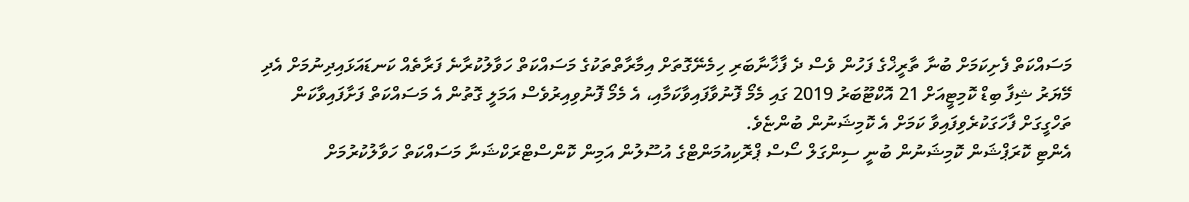މަސައްކަތް ފެށިކަމަށް ބުނާ ތާރީޚްގެ ފަހުން ވެސް ދެ ފާޚާނާބަރި ހިމެނޭގޮތަށް އިމާރާތްތަކުގެ މަސައްކަތް ހަވާލުކުރާނެ ފަރާތެއް ކަނޑައަޅައިދިނުމަށް އެދި މޭޔަރު ޝިފާ ބިޑް ކޮމިޓީއަށް 21 އޮކްޓޫބަރު 2019 ގައި މެމޯ ފޮނުވާފައިވާކަމާއި، އެ މެމޯ ފޮނުވިއިރުވެސް އަމަލީ ގޮތުން އެ މަސައްކަތް ފަށާފައިވާކަން ތަހްގީގަށް ފާހަގަކުރެވިފައިވާ ކަމަށް އެ ކޮމިޝަނުން ބުންޏެވެ.
އެންޓި ކޮރަޕްޝަން ކޮމިޝަނުން ބުނީ ސިންގަލް ސޯސް ޕްރޮކިއުމަންޓްގެ އުސޫލުން އަމިން ކޮންސްޓްރަކްޝަނާ މަސައްކަތް ހަވާލުކުރުމަށް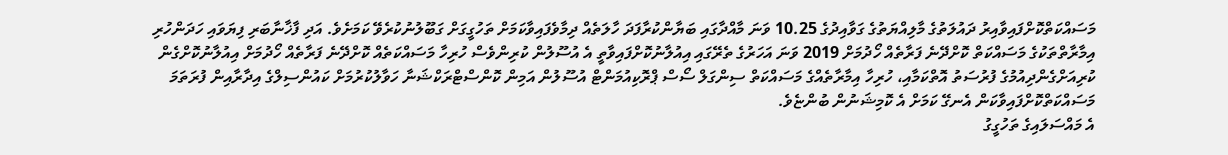މަސައްކަތްކޮށްފައިވާއިރު ދައުލަތުގެ މާލިއްޔަތުގެ ގަވާއިދުގެ 10.25 ވަނަ މާއްދާގައި ބަޔާންކުރާފަދަ ހާލަތެއް ދިމާވެފައިވާކަމަށް ތަހުގީގަށް ގަބޫލުނުކުރެވޭ ކަމަށެވެ. އަދި ފާޚާނާބަރި ފިޔަވައި ހަދަންހުރި އިމާރާތްތަކުގެ މަސައްކަތް ކޮށްދޭނެ ފަރާތެއް ހޯދުމަށް 2019 ވަނަ އަހަރުގެ ތެރޭގައި އިއުލާނުކޮށްފައިވާތީ އެ އުސޫލުން ކުރިންވެސް ހުރިހާ މަސައްކަތެއް ކޮށްދޭނެ ފަރާތެއް ހޯދުމަށް އިއުލާނުކޮށްގެން ކުރިއަށްގެންދިއުމުގެ ފުރުސަތު އޮތްކަމާއި، ހުރިހާ އިމާރާތެއްގެ މަސައްކަތް ސިންގަލް ސޯސް ޕްރޮކިއުމަންޓް އުސޫލުން އަމިން ކޮންސްޓްރަކްޝަނާ ހަވާލުކުރުމަށް ކައުންސިލްގެ އިދާރާއިން ފުރަތަމަ މަސައްކަތްކޮށްފައިވާކަން އެނގޭ ކަމަށް އެ ކޮމިޝަނުން ބުންޏެވެ.
އެ މައްސަލައިގެ ތަހުގީގު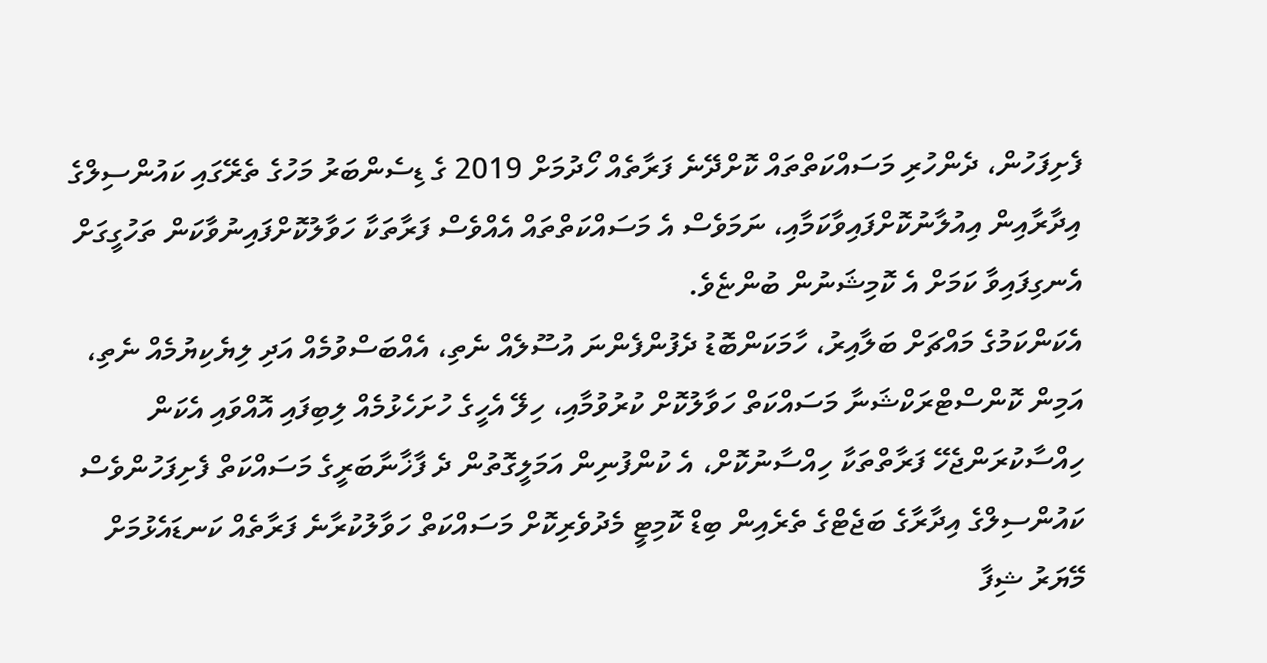ފެށިފަހުން، ދެންހުރި މަސައްކަތްތައް ކޮށްދޭނެ ފަރާތެއް ހޯދުމަށް 2019 ގެ ޑިސެންބަރު މަހުގެ ތެރޭގައި ކައުންސިލްގެ އިދާރާއިން އިއުލާނުކޮށްފައިވާކަމާއި، ނަމަވެސް އެ މަސައްކަތްތައް އެއްވެސް ފަރާތަކާ ހަވާލުކޮށްފައިނުވާކަން ތަހުގީގަށް އެނގިފައިވާ ކަމަށް އެ ކޮމިޝަނުން ބުންޏެވެ.
އެކަންކަމުގެ މައްޗަށް ބަލާއިރު، ހާމަކަންބޮޑު ދެފުންފެންނަ އުސޫލެއް ނެތި، އެއްބަސްވުމެއް އަދި ލިޔެކިޔުމެއް ނެތި، އަމިން ކޮންސްޓްރަކްޝަނާ މަސައްކަތް ހަވާލުކޮށް ކުރުވުމާއި، ހިލޭ އެހީގެ ހުށަހެޅުމެއް ލިބިފައި އޮއްވައި އެކަން ހިއްސާކުރަންޖެހޭ ފަރާތްތަކާ ހިއްސާނުކޮށް، އެ ކުންފުނިން އަމަލީގޮތުން ދެ ފާޚާނާބަރީގެ މަސައްކަތް ފެށިފަހުންވެސް ކައުންސިލްގެ އިދާރާގެ ބަޖެޓްގެ ތެރެއިން ބިޑް ކޮމިޓީ މެދުވެރިކޮށް މަސައްކަތް ހަވާލުކުރާނެ ފަރާތެއް ކަނޑައެޅުމަށް މޭޔަރު ޝިފާ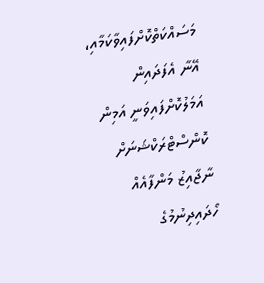މަސައްކަތްކޮށްފައިވާކަމާއި، އޭނާ އެފަދައިން އަމަލުކޮށްފައިވަނީ އަމިން ކޮންސްޓްރަކްޝަނަށް ނާޖާއިޒު މަންފާއެއް ހޯދައިދިނުމުގެ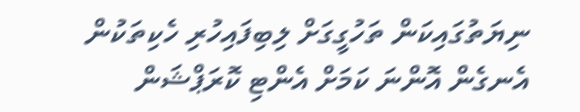ނިޔަތުގައިކަން ތަހުގީގަށް ލިބިފައިހުރި ހެކިތަކުން އެނގެން އޮންނަ ކަމަށް އެންޓި ކޮރަޕްޝަން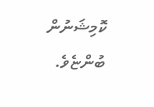ކޮމިޝަނުން ބުންޏެވެ.